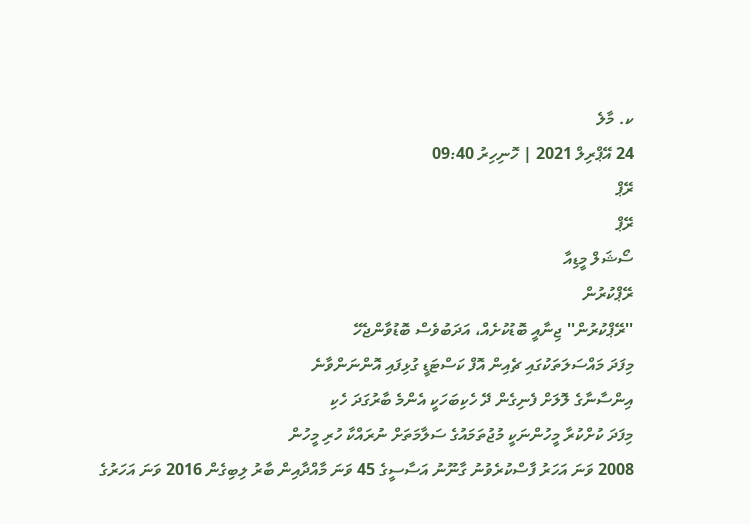ކ. މާލެ
24 އޭޕްރިލް 2021 | ހޮނިހިރު 09:40
ރޭޕް
ރޭޕް
ސޯޝަލް މީޑިއާ
ރޭޕްކުރުން
''ރޭޕްކުރުން'' ޖިނާއީ ބޮޑުކުށެއް، އަދަބުވެސް ބޮޑުވާންޖެހޭ
މިފަދަ މައްސަލަތަކުގައި ޗެއިން އޮފް ކަސްޓަޑީ ގުޅިފައި އޮންނަންވާނެ
އިންސާނާގެ ލޮލަށް ފެނިގެން ދޭ ހެކިބަހަކީ އެންމެ ބާރުގަދަ ހެކި
މިފަދަ ކުށްކުރާ މީހުންނަކީ މުޖުތަމައުގެ ސަލާމަތަށް ނުރައްކާ ހުރި މީހުން
2008 ވަނަ އަހަރު ފާސްކުރެވުނު ގާނޫނު އަސާސީގެ 45 ވަނަ މާއްދާއިން ބާރު ލިބިގެން 2016 ވަނަ އަހަރުގެ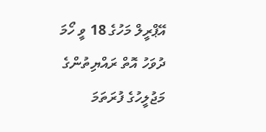އޭޕްރީލް މަހުގެ 18 ވީ ހޯމަ ދުވަހު އޮތް ރައްޔިތުންގެ މަޖުލީހުގެ ފުރަތަމަ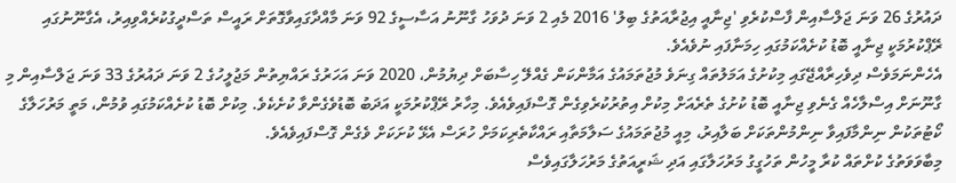ދައުރުގެ 26 ވަނަ ޖަލްސާއިން ފާސްކުރެވި 'ޖިނާއީ އިޖުރާއަތުގެ ބިލު' 2016 މެއި 2 ވަނަ ދުވަހު ގާނޫނު އަސާސީގެ 92 ވަނަ މާއްދާގައިވާގޮތަށް ރައީސް ތަސްދީގުކުރެއްވިއިރު، އެގާނޫނުގައި ރޭޕްކުރުމަކީ ޖިނާއީ ބޮޑު ކުށެއްކަމުގައި ހިމަނާފައި ނުވެއެވެ.
އެހެންނަމަވެސް ދިވެހިރާއްޖޭގައި މިކުށުގެ އަމަލުތައް ގިނަވެ މުޖުތަމައުގެ އަމާންކަން ގެއްލޭ ހިސާބަށް ދިޔުމުން، 2020 ވަނަ އަހަރުގެ ރައްޔިތުން މަޖުލީހުގެ 2 ވަނަ ދައުރުގެ 33 ވަނަ ޖަލްސާއިން މި ގާނޫނަށް އިސްލާހެއް ގެނެވި ޖިނާއީ ބޮޑު ކުށުގެ ތެރެއަށް މިކުށް އިތުރުކުރެވިގެން ގޮސްފައިވެއެވެ. މިހާރު ރޭޕްކުރުމަކީ އަދަބު ބޮޑުވެގެންވާ ކުށެކެވެ. މިކުށް ބޮޑު ކުށެއްކަމުގައި ވުމުން، މަތީ މަރުހަލާގެ ކޯޓުތަކުން ނިންމާފައިވާ ނިންމުންތަކަށް ބަލާއިރު، މިއީ މުޖުތަމައުގެ ސަލާމަތާއި ރައްކާތެރިކަމަށް ހުރަސް އެޅޭ ކުށަކަށް ވެގެން ގޮސްފައިވެއެވެ.
މިބާވަވަތުގެ ކުށްތައް ކުރާ މީހުން ތަހުގީގު މަރުހަލާގައި އަދި ޝަރީއަތުގެ މަރުހަލާގައިވެސް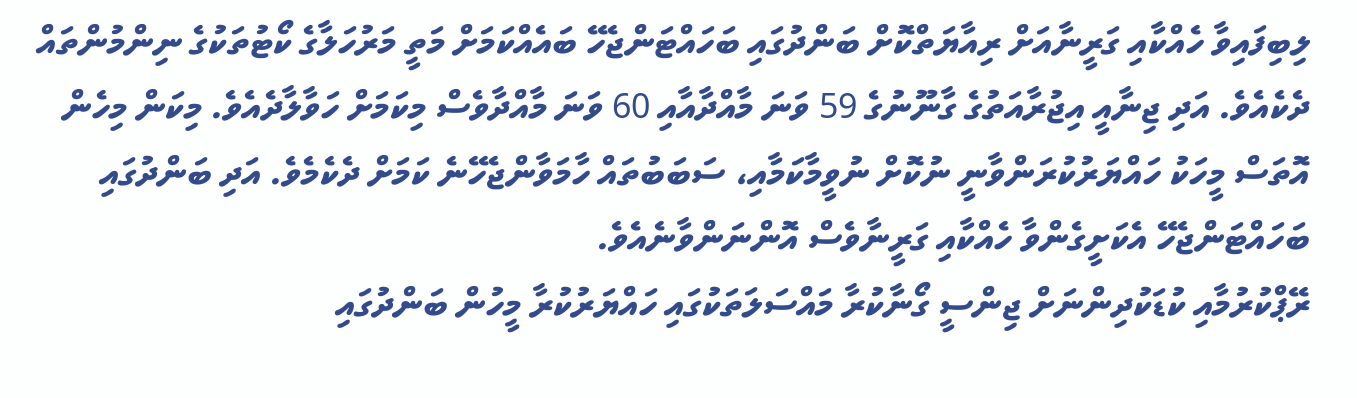ލިބިފައިވާ ހެއްކާއި ގަރީނާއަށް ރިއާޔަތްކޮށް ބަންދުގައި ބަހައްޓަންޖެހޭ ބައެއްކަމަށް މަތީ މަރުހަލާގެ ކޯޓުތަކުގެ ނިންމުންތައް ދެކެއެވެ. އަދި ޖިނާއީ އިޖުރާއަތުގެ ގާނޫނުގެ 59 ވަނަ މާއްދާއާއި 60 ވަނަ މާއްދާވެސް މިކަމަށް ހަވާލާދެއެވެ. މިކަން މިހެން އޮތަސް މީހަކު ހައްޔަރުކުރަންވާނީ ނުކޮށް ނުވީމާކަމާއި، ސަބަބުތައް ހާމަވާންޖެހޭނެ ކަމަށް ދެކެމެވެ. އަދި ބަންދުގައި ބަހައްޓަންޖެހޭ އެކަށީގެންވާ ހެއްކާއި ގަރީނާވެސް އޮންނަންވާނެއެވެ.
ރޭޕްކުރުމާއި ކުޑަކުދިންނަށް ޖިންސީ ގޯނާކުރާ މައްސަލަތަކުގައި ހައްޔަރުކުރާ މީހުން ބަންދުގައި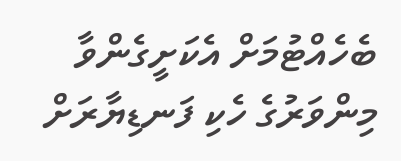ބެހެއްޓުމަށް އެކަށީގެންވާ މިންވަރުގެ ހެކި ފަނޑިޔާރަށް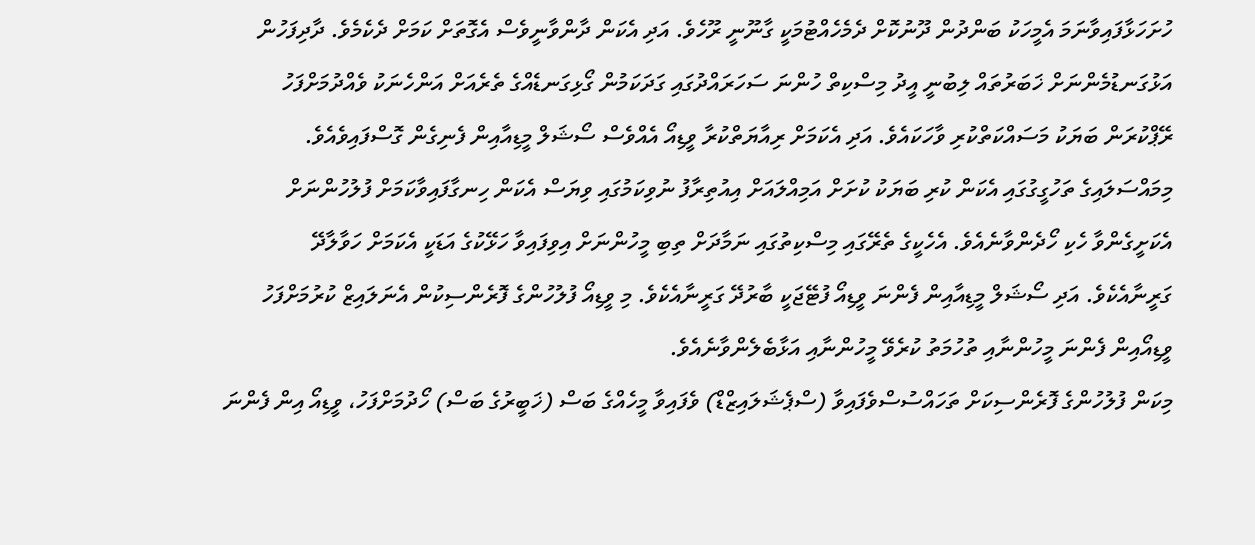ހުށަހަޅާފައިވާނަމަ އެމީހަކު ބަންދުން ދޫނުކޮށް ދެމެހެއްޓުމަކީ ގާނޫނީ ރޫހެވެ. އަދި އެކަން ދާންވާނީވެސް އެގޮތަށް ކަމަށް ދެކެމެވެ. ދާދިފަހުން އަޅުގަނޑުމެންނަށް ޚަބަރުތައް ލިބުނީ އީދު މިސްކިތް ހުންނަ ސަހަރައްދުގައި ގަދަކަމުން ގޯޅިގަނޑެއްގެ ތެރެއަށް އަންހެނަކު ވެއްދުމަށްފަހު ރޭޕްކުރަން ބަޔަކު މަސައްކަތްކުރި ވާހަކައެވެ. އަދި އެކަމަށް ރިއާޔަތްކުރާ ވީޑިއޯ އެއްވެސް ސޯޝަލް މީޑިއާއިން ފެނިގެން ގޮސްފައިވެއެވެ.
މިމައްސަލައިގެ ތަހުގީގުގައި އެކަން ކުރި ބަޔަކު ކުށަށް އަމިއްލައަށް އިއުތިރާފު ނުވިކަމުގައި ވިޔަސް އެކަން ހިނގާފައިވާކަމަށް ފުލުހުންނަށް އެކަށީގެންވާ ހެކި ހޯދެންވާނެއެވެ. އެހެކީގެ ތެރޭގައި މިސްކިތުގައި ނަމާދަށް ތިބި މީހުންނަށް އިވިފައިވާ ހަޅޭކުގެ އަޑަކީ އެކަމަށް ހަވާލާދޭ ގަރީނާއެކެވެ. އަދި ސޯޝަލް މީޑިއާއިން ފެންނަ ވީޑިއޯ ފުޓޭޖަކީ ބާރުދޭ ގަރީނާއެކެވެ. މި ވީޑިއޯ ފުލުހުންގެ ފޮރެންސިކުން އެނަލައިޒް ކުރުމަށްފަހު ވީޑިއޯއިން ފެންނަ މީހުންނާއި ތުހުމަތު ކުރެވޭ މީހުންނާއި އަޅާބެލެންވާނެއެވެ.
މިކަން ފުލުހުންގެ ފޮރެންސިކަށް ތަހައްސުސްވެފައިވާ (ސްޕެޝަލައިޒްޑް) ވެފައިވާ މީހެއްގެ ބަސް (ޚަބީރުގެ ބަސް) ހޯދުމަށްފަހު، ވީޑިއޯ އިން ފެންނަ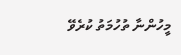މީހުންނާ ތުހުމަތު ކުރެވޭ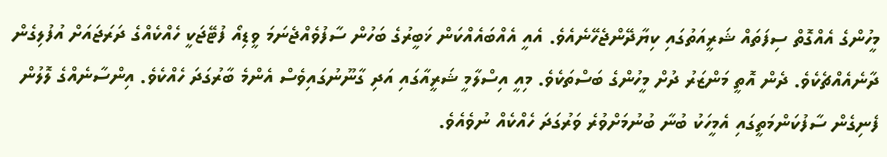މީހުންގެ އެއްގޮތް ސިފަތައް ޝަރީއަތުގައި ކިޔާދޭންޖެހޭނެއެވެ. އެއީ އެއްބައެއްކަން ޚަބީރުގެ ބަހުން ސާފުވެއްޖެނަމަ ވީޑިއޯ ފުޓޭޖަކީ ހެއްކެއްގެ ދަރަޖައަށް އުފުލިގެން ދާނެއެއްޗެކެވެ. ދެން އޮތީ މަންޒަރު ދުށް މީހުންގެ ބަސްތަކެވެ. މިއީ އިސްލާމީ ޝަރީއާގައި އަދި ގާނޫނުގައިވެސް އެންމެ ބާރުގަދަ ހެއްކެވެ. އިންސާނެއްގެ ލޮލުން ފެނިގެން ސާފުކަންމަތީގައި އެމީހަކު ބުނާ ބުނުމަށްވުރެ ވަރުގަދަ ހެއްކެއް ނުވެއެވެ.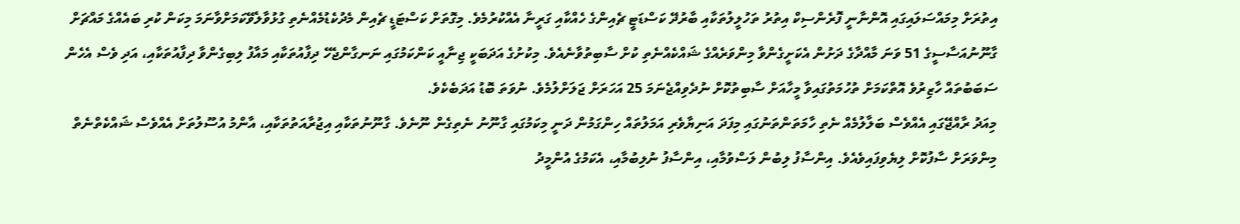އިތުރަށް މިމައްސަލައިގައި އޮންނާނީ ފޮރެންސިކް އިތުރު ތަހުލީލުތަކާއި ބާރުދޭ ކަސްޑަޓީ ޗެއިންގެ ހެއްކާއި ގަރީނާ އެއްކުރުމެވެ. މިގޮތަށް ކަސްޓަޑީ ޗެއިން މެދުކެޑުމެއްނެތި ގުޅުވާލެވޭކަމަށްވާނަމަ މިކަން ކުރި ބައެއްގެ މައްޗަށް ގާނޫނުއަސާސީގެ 51 ވަނަ މާއްދާގެ ދަށުން އެކަށީގެންވާ މިންވަރެއްގެ ޝައްކެއްނެތި ކުށް ސާބިތުވާނެއެވެ. މިކުށުގެ އަދަބަކީ ޖިނާއީ ކަންކަމުގައި ނަނގާންޖެހޭ ދިފާއުތަކާއި މައާފު ލިބިގެންވާ ދިފާއުތަކާއި، އަދި ވެސް އެހެން ސަބަބުތައް ހާޒިރުވެ އޮތްކަމަށް ތުހުމަތުގައިވާ މީހާއަށް ސާބިތުކޮށް ނުދެވިއްޖެނަމަ 25 އަހަރަށް ޖަލަށްލުމެވެ. ނުވަތަ ބޮޑު އަދަބެކެވެ.
މިއަދު ރާއްޖޭގައި އެއްވެސް ބަލާލުމެއް ނެތި ހާމަތަންތަނުގައި މިފަދަ އަނިޔާވެރި އަމަލުތައް ހިންގަމުން ދަނީ މިކަމުގައި ގާނޫނު ނެތިގެން ނޫނެވެ. ގާނޫނުތަކާއި އިޖުރާއަތުތަކާއި، އާންމު އުސޫލުތަށް އެއްވެސް ޝައްކެތްނެތް މިންވަރަށް ސާފުކޮށް ލިޔެވިފައިވެއެވެ. އިންސާފު ލިބުން ލަސްވުމާއި، އިންސާފު ނުލިބުމާއި، އެކަމުގެ އުންމީދު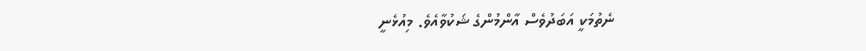ނެތުމަކީ އަބަދުވެސް އާންމުންގެ ޝަކުވާއެވެ. މިއުޅެނީ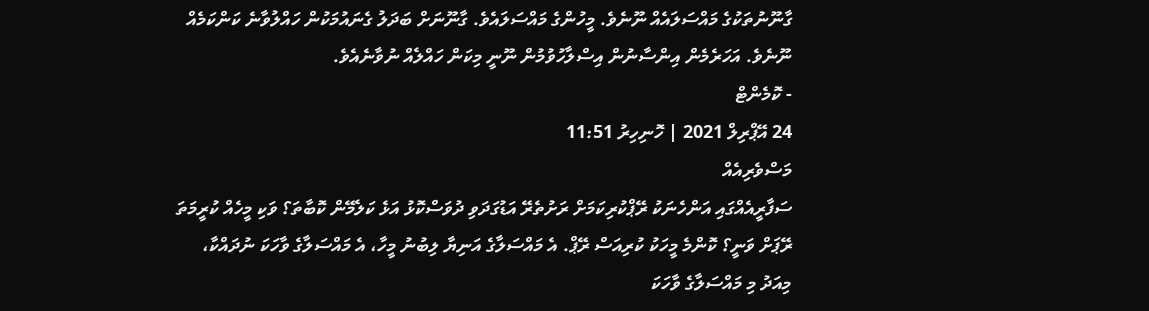ގާނޫނުތަކުގެ މައްސަލައެއް ނޫނެވެ. މީހުންގެ މައްސަލައެވެ. ގާނޫނަށް ބަދަލު ގެނައުމަކުން ހައްލުވާނެ ކަންކަމެއް ނޫނެވެ. އަހަރެމެން އިންސާނުން އިސްލާހުވުމުން ނޫނީ މިކަން ހައްލެއް ނުވާނެއެވެ.
- ކޮމެންޓް
24 އޭޕްރިލް 2021 | ހޮނިހިރު 11:51
މަސްވެރިއެއް
ސަފާރީއެއްގައި އަންހެނަކު ރޭޕްކުރިކަމަށް ރަށުތެރޭ އަޑުގަދަވި ދުވަސްކޮޅު އަޅެ ކަލެމޭން ކޮބާތަ؟ ވަކި މީހެއް ކުރީމަތަ ރޭޕަށް ވަނީ؟ ކޮންމެ މީހަކު ކުރިއަސް ރޭޕް. އެ މައްސަލާގެ އަނިޔާ ލިބުނު މީހާ، އެ މައްސަލާގެ ވާހަކަ ނުދައްކާ، މިއަދު މި މައްސަލާގެ ވާހަކަ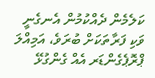ކަލެމެން ދެއްކުމުން އެނގެނީ ވަކި ފަރާތަކަށް ބުރަވެ، އަމިއްލަ ޕްރޮޕެގެންޑަރ އެއް ގެންގުޅޭ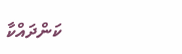ކަންދައްކާ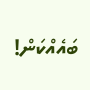ބައެއްކަން!